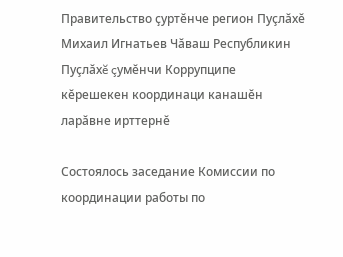Правительство ҫуртĕнче регион Пуçлăхĕ Михаил Игнатьев Чăваш Республикин Пуçлăхĕ çумĕнчи Коррупципе кĕрешекен координаци канашĕн ларăвне ирттернĕ

Состоялось заседание Комиссии по координации работы по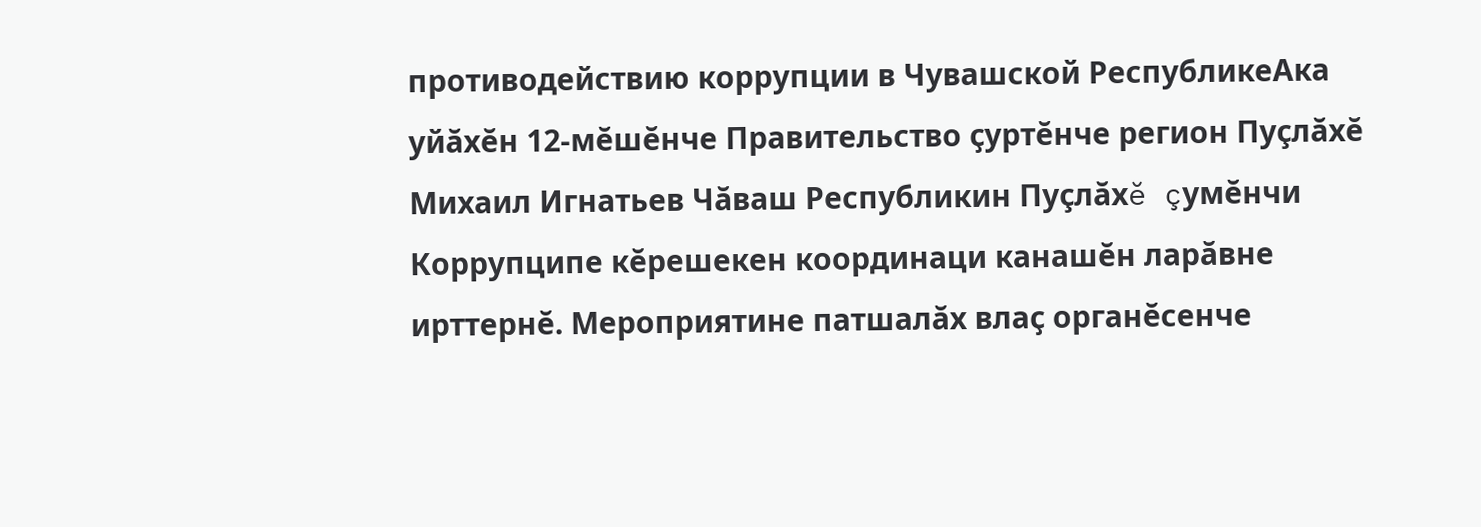противодействию коррупции в Чувашской РеспубликеАка уйăхĕн 12-мĕшĕнче Правительство ҫуртĕнче регион Пуçлăхĕ Михаил Игнатьев Чăваш Республикин Пуçлăхĕ çумĕнчи Коррупципе кĕрешекен координаци канашĕн ларăвне ирттернĕ. Мероприятине патшалăх влаҫ органĕсенче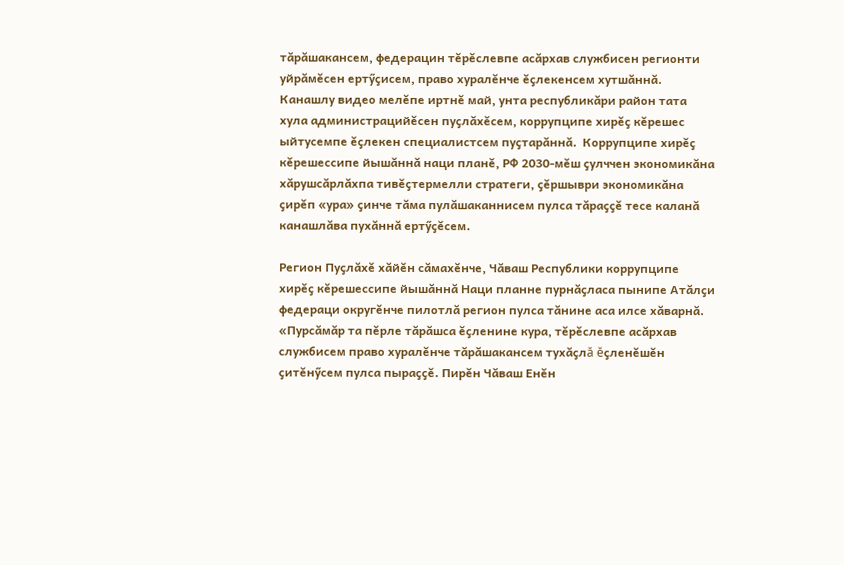тăрăшакансем, федерацин тĕрĕслевпе асăрхав службисен регионти уйрăмĕсен ертӳҫисем, право хуралĕнче ĕҫлекенсем хутшăннă. Канашлу видео мелĕпе иртнĕ май, унта республикăри район тата хула администрацийĕсен пуҫлăхĕсем, коррупципе хирĕҫ кĕрешес ыйтусемпе ĕҫлекен специалистсем пуҫтарăннă.  Коррупципе хирĕҫ кĕрешессипе йышăннă наци планĕ, РФ 2030-мĕш ҫулччен экономикăна хăрушсăрлăхпа тивĕҫтермелли стратеги, ҫĕршыври экономикăна ҫирĕп «ура» ҫинче тăма пулăшаканнисем пулса тăраҫҫĕ тесе каланă канашлăва пухăннă ертӳҫĕсем.

Регион Пуҫлăхĕ хăйĕн сăмахĕнче, Чăваш Республики коррупципе хирĕҫ кĕрешессипе йышăннă Наци планне пурнăҫласа пынипе Атăлҫи федераци округĕнче пилотлă регион пулса тăнине аса илсе хăварнă.  «Пурсăмăр та пĕрле тăрăшса ĕҫленине кура, тĕрĕслевпе асăрхав службисем право хуралĕнче тăрăшакансем тухăҫлă ĕҫленĕшĕн ҫитĕнӳсем пулса пыраҫҫĕ. Пирĕн Чăваш Енĕн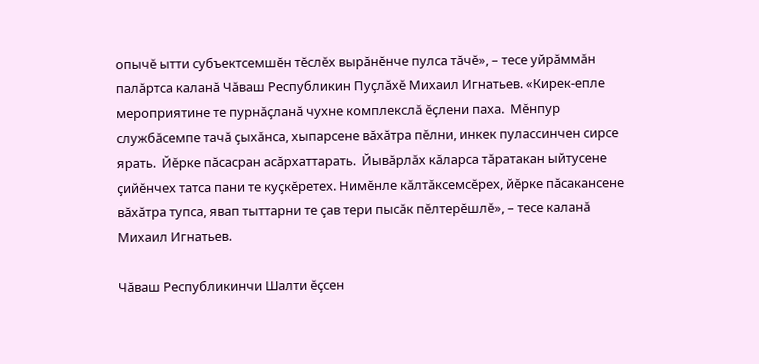опычĕ ытти субъектсемшĕн тĕслĕх вырăнĕнче пулса тăчĕ», – тесе уйрăммăн палăртса каланă Чăваш Республикин Пуҫлăхĕ Михаил Игнатьев. «Кирек-епле мероприятине те пурнăҫланă чухне комплекслă ĕҫлени паха.  Мĕнпур службăсемпе тачă ҫыхăнса, хыпарсене вăхăтра пĕлни, инкек пулассинчен сирсе ярать.  Йĕрке пăсасран асăрхаттарать.  Йывăрлăх кăларса тăратакан ыйтусене ҫийĕнчех татса пани те куҫкĕретех. Нимĕнле кăлтăксемсĕрех, йĕрке пăсакансене вăхăтра тупса, явап тыттарни те ҫав тери пысăк пĕлтерĕшлĕ», – тесе каланă Михаил Игнатьев.

Чăваш Республикинчи Шалти ĕҫсен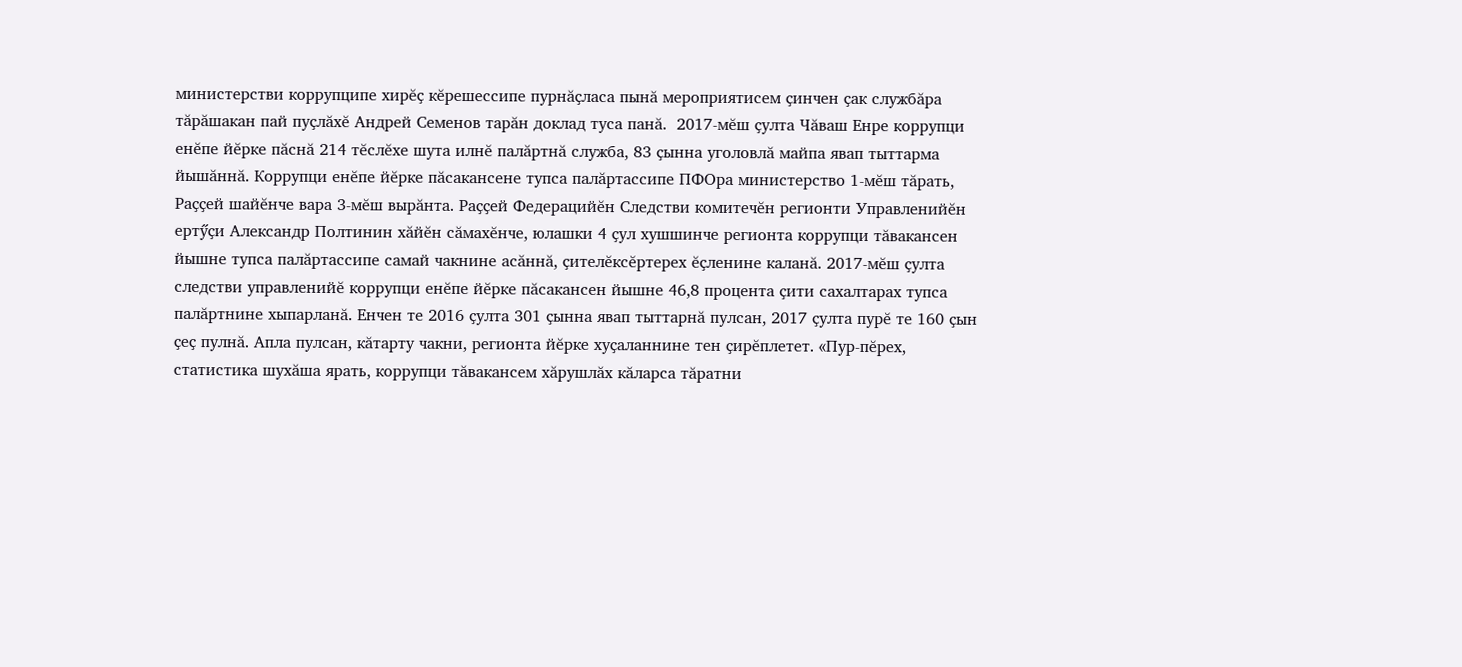министерстви коррупципе хирĕҫ кĕрешессипе пурнăҫласа пынă мероприятисем ҫинчен ҫак службăра тăрăшакан пай пуҫлăхĕ Андрей Семенов тарăн доклад туса панă.  2017-мĕш ҫулта Чăваш Енре коррупци енĕпе йĕрке пăснă 214 тĕслĕхе шута илнĕ палăртнă служба, 83 ҫынна уголовлă майпа явап тыттарма йышăннă. Коррупци енĕпе йĕрке пăсакансене тупса палăртассипе ПФОра министерство 1-мĕш тăрать, Раҫҫей шайĕнче вара 3-мĕш вырăнта. Раҫҫей Федерацийĕн Следстви комитечĕн регионти Управленийĕн ертӳҫи Александр Полтинин хăйĕн сăмахĕнче, юлашки 4 ҫул хушшинче регионта коррупци тăвакансен йышне тупса палăртассипе самай чакнине асăннă, ҫителĕксĕртерех ĕҫленине каланă. 2017-мĕш ҫулта следстви управленийĕ коррупци енĕпе йĕрке пăсакансен йышне 46,8 процента ҫити сахалтарах тупса палăртнине хыпарланă. Енчен те 2016 ҫулта 301 ҫынна явап тыттарнă пулсан, 2017 ҫулта пурĕ те 160 ҫын ҫеҫ пулнă. Апла пулсан, кăтарту чакни, регионта йĕрке хуҫаланнине тен ҫирĕплетет. «Пур-пĕрех, статистика шухăша ярать, коррупци тăвакансем хăрушлăх кăларса тăратни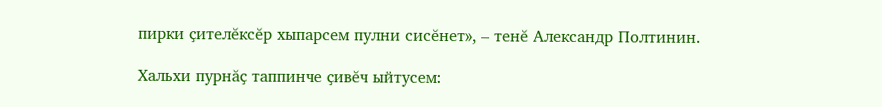пирки ҫителĕксĕр хыпарсем пулни сисĕнет», – тенĕ Александр Полтинин.

Хальхи пурнăҫ таппинче ҫивĕч ыйтусем: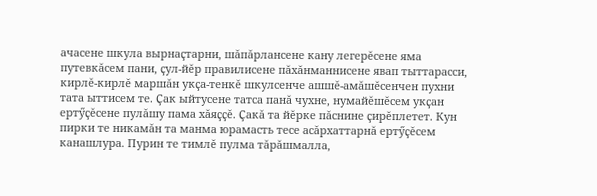ачасене шкула вырнаҫтарни, шăпăрлансене кану легерĕсене яма путевкăсем пани, ҫул-йĕр правилисене пăхăнманнисене явап тыттарасси, кирлĕ-кирлĕ маршăн укҫа-тенкĕ шкулсенче ашшĕ-амăшĕсенчен пухни тата ыттисем те. Ҫак ыйтусене татса панă чухне, нумайĕшĕсем укҫан  ертӳҫĕсене пулăшу пама хăяҫҫĕ. Ҫакă та йĕрке пăснине ҫирĕплетет. Кун пирки те никамăн та манма юрамасть тесе асăрхаттарнă ертӳҫĕсем канашлура. Пурин те тимлĕ пулма тăрăшмалла,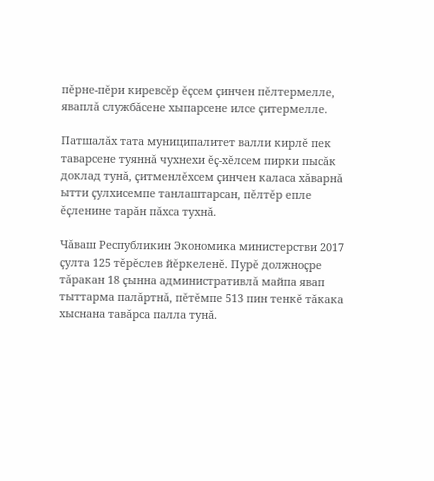пĕрне-пĕри киревсĕр ĕҫсем ҫинчен пĕлтермелле, яваплă службăсене хыпарсене илсе ҫитермелле.

Патшалăх тата муниципалитет валли кирлĕ пек таварсене туяннă чухнехи ĕҫ-хĕлсем пирки пысăк доклад тунă, ҫитменлĕхсем ҫинчен каласа хăварнă ытти ҫулхисемпе танлаштарсан, пĕлтĕр епле ĕҫленине тарăн пăхса тухнă.

Чăваш Республикин Экономика министерстви 2017 ҫулта 125 тĕрĕслев йĕркеленĕ. Пурĕ должноҫре тăракан 18 ҫынна административлă майпа явап тыттарма палăртнă, пĕтĕмпе 513 пин тенкĕ тăкака хыснана тавăрса палла тунă.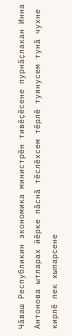Чăваш Республикин экономика министрĕн тивĕҫĕсене пурнăҫлакан Инна Антонова ытларах йĕрке пăснă тĕслĕхсем тĕрлĕ туянусем тунă чухне кирлĕ пек хыпарсене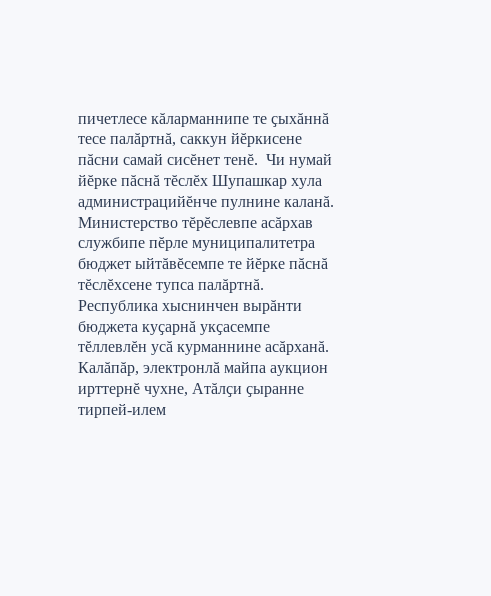пичетлесе кăларманнипе те ҫыхăннă тесе палăртнă, саккун йĕркисене пăсни самай сисĕнет тенĕ.  Чи нумай йĕрке пăснă тĕслĕх Шупашкар хула администрацийĕнче пулнине каланă. Министерство тĕрĕслевпе асăрхав службипе пĕрле муниципалитетра бюджет ыйтăвĕсемпе те йĕрке пăснă тĕслĕхсене тупса палăртнă. Республика хыснинчен вырăнти бюджета куҫарнă укҫасемпе тĕллевлĕн усă курманнине асăрханă. Калăпăр, электронлă майпа аукцион ирттернĕ чухне, Атăлҫи ҫыранне тирпей-илем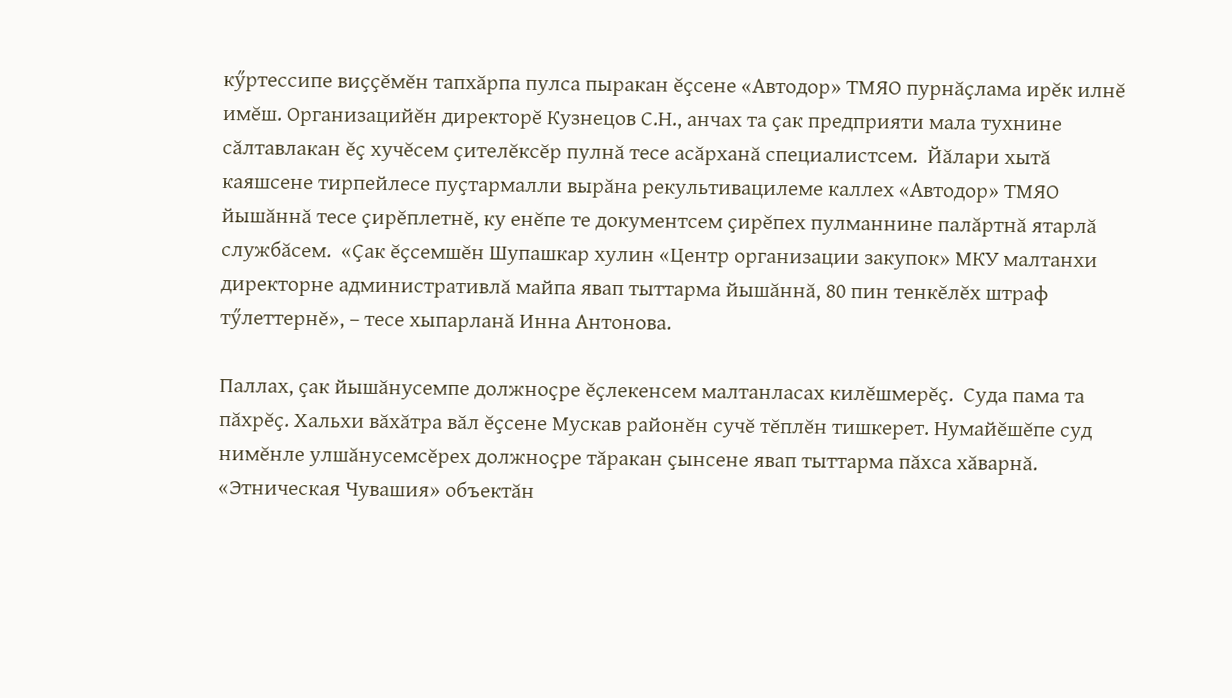кӳртессипе виҫҫĕмĕн тапхăрпа пулса пыракан ĕҫсене «Автодор» ТМЯО пурнăҫлама ирĕк илнĕ имĕш. Организацийĕн директорĕ Кузнецов С.Н., анчах та ҫак предприяти мала тухнине сăлтавлакан ĕҫ хучĕсем ҫителĕксĕр пулнă тесе асăрханă специалистсем.  Йăлари хытă каяшсене тирпейлесе пуҫтармалли вырăна рекультивацилеме каллех «Автодор» ТМЯО йышăннă тесе ҫирĕплетнĕ, ку енĕпе те документсем ҫирĕпех пулманнине палăртнă ятарлă службăсем.  «Ҫак ĕҫсемшĕн Шупашкар хулин «Центр организации закупок» МКУ малтанхи директорне административлă майпа явап тыттарма йышăннă, 80 пин тенкĕлĕх штраф тӳлеттернĕ», – тесе хыпарланă Инна Антонова.

Паллах, ҫак йышăнусемпе должноҫре ĕҫлекенсем малтанласах килĕшмерĕҫ.  Суда пама та пăхрĕҫ. Хальхи вăхăтра вăл ĕҫсене Мускав районĕн сучĕ тĕплĕн тишкерет. Нумайĕшĕпе суд нимĕнле улшăнусемсĕрех должноҫре тăракан ҫынсене явап тыттарма пăхса хăварнă. «Этническая Чувашия» объектăн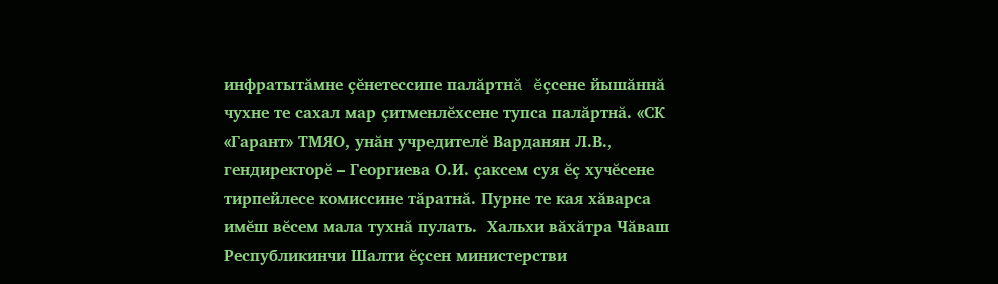инфратытăмне ҫĕнетессипе палăртнă ĕҫсене йышăннă чухне те сахал мар ҫитменлĕхсене тупса палăртнă. «СК «Гарант» ТМЯО, унăн учредителĕ Варданян Л.В., гендиректорĕ – Георгиева О.И. ҫаксем суя ĕҫ хучĕсене тирпейлесе комиссине тăратнă. Пурне те кая хăварса имĕш вĕсем мала тухнă пулать.  Хальхи вăхăтра Чăваш Республикинчи Шалти ĕҫсен министерстви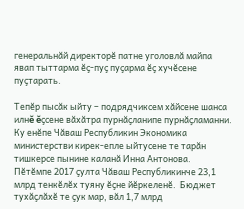генеральнăй директорĕ патне уголовлă майпа явап тыттарма ĕҫ-пуҫ пуҫарма ĕҫ хучĕсене пуҫтарать.

Тепĕр пысăк ыйту – подрядчиксем хăйсене шанса илнĕ ĕҫсене вăхăтра пурнăҫланипе пурнăҫламанни. Ку енĕпе Чăваш Республикин Экономика министерстви кирек-епле ыйтусене те тарăн тишкерсе пынине каланă Инна Антонова.   Пĕтĕмпе 2017 ҫулта Чăваш Республикинче 23,1 млрд тенкĕлĕх туяну ĕҫне йĕркеленĕ.  Бюджет тухăҫлăхĕ те ҫук мар, вăл 1,7 млрд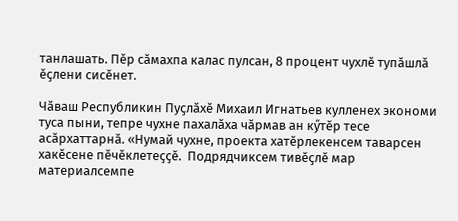танлашать. Пĕр сăмахпа калас пулсан, 8 процент чухлĕ тупăшлă ĕҫлени сисĕнет.

Чăваш Республикин Пуҫлăхĕ Михаил Игнатьев кулленех экономи туса пыни, тепре чухне пахалăха чăрмав ан кӳтĕр тесе асăрхаттарнă. «Нумай чухне, проекта хатĕрлекенсем таварсен хакĕсене пĕчĕклетеҫҫĕ.  Подрядчиксем тивĕҫлĕ мар материалсемпе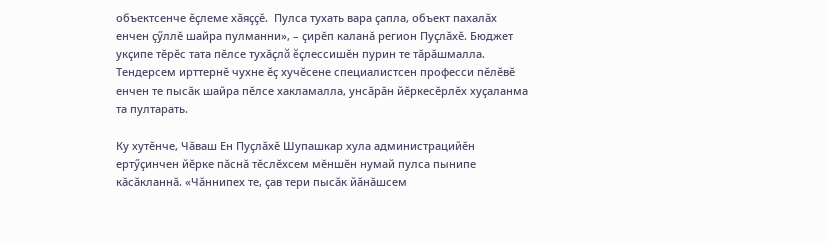объектсенче ĕҫлеме хăяҫҫĕ.  Пулса тухать вара ҫапла, объект пахалăх енчен ҫӳллĕ шайра пулманни», – ҫирĕп каланă регион Пуҫлăхĕ. Бюджет укҫипе тĕрĕс тата пĕлсе тухăҫлă ĕҫлессишĕн пурин те тăрăшмалла. Тендерсем ирттернĕ чухне ĕҫ хучĕсене специалистсен професси пĕлĕвĕ енчен те пысăк шайра пĕлсе хакламалла, унсăрăн йĕркесĕрлĕх хуҫаланма та пултарать.

Ку хутĕнче, Чăваш Ен Пуҫлăхĕ Шупашкар хула администрацийĕн ертӳҫинчен йĕрке пăснă тĕслĕхсем мĕншĕн нумай пулса пынипе кăсăкланнă. «Чăннипех те, ҫав тери пысăк йăнăшсем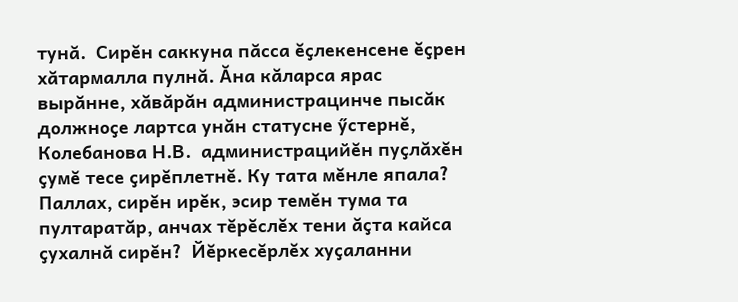тунă.  Сирĕн саккуна пăсса ĕҫлекенсене ĕҫрен хăтармалла пулнă. Ăна кăларса ярас вырăнне, хăвăрăн администрацинче пысăк должноҫе лартса унăн статусне ӳстернĕ, Колебанова Н.В.  администрацийĕн пуҫлăхĕн ҫумĕ тесе ҫирĕплетнĕ. Ку тата мĕнле япала? Паллах, сирĕн ирĕк, эсир темĕн тума та пултаратăр, анчах тĕрĕслĕх тени ăҫта кайса ҫухалнă сирĕн?  Йĕркесĕрлĕх хуҫаланни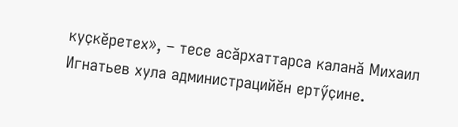куҫкĕретех», – тесе асăрхаттарса каланă Михаил Игнатьев хула администрацийĕн ертӳҫине.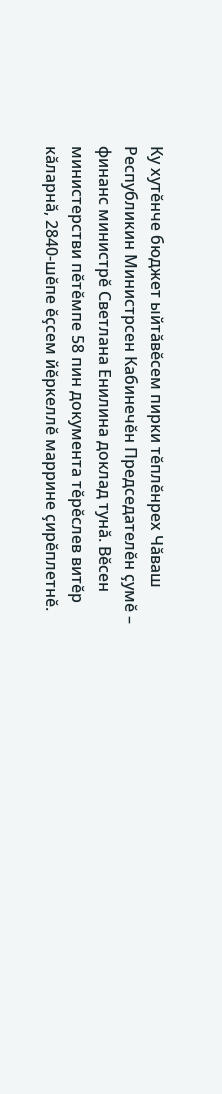Ку хутĕнче бюджет ыйтăвĕсем пирки тĕплĕнрех Чăваш Республикин Министрсен Кабинечĕн Председателĕн ҫумĕ – финанс министрĕ Светлана Енилина доклад тунă. Вĕсен министерстви пĕтĕмпе 58 пин документа тĕрĕслев витĕр кăларнă, 2840-шĕпе ĕҫсем йĕркеллĕ маррине ҫирĕплетнĕ.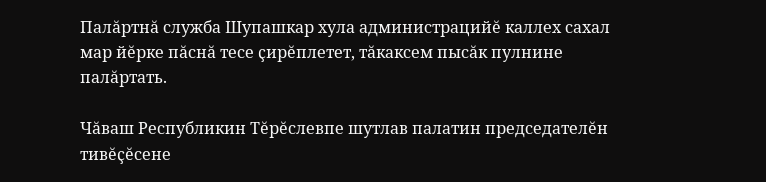Палăртнă служба Шупашкар хула администрацийĕ каллех сахал мар йĕрке пăснă тесе ҫирĕплетет, тăкаксем пысăк пулнине палăртать.

Чăваш Республикин Тĕрĕслевпе шутлав палатин председателĕн тивĕҫĕсене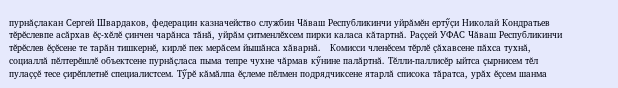пурнăҫлакан Сергей Швардаков, федерацин казначейство службин Чăваш Республикинчи уйрăмĕн ертӳҫи Николай Кондратьев тĕрĕслевпе асăрхав ĕҫ-хĕлĕ ҫинчен чарăнса тăнă, уйрăм ҫитменлĕхсем пирки каласа кăтартнă. Раҫҫей УФАС Чăваш Республикинчи тĕрĕслев ĕҫĕсене те тарăн тишкернĕ, кирлĕ пек мерăсем йышăнса хăварнă.   Комисси членĕсем тĕрлĕ ҫăхавсене пăхса тухнă, социаллă пĕлтерĕшлĕ объектсене пурнăҫласа пыма тепре чухне чăрмав кӳнине палăртнă. Тĕлли-паллисĕр ыйтса ҫырнисем тĕл пулаҫҫĕ тесе ҫирĕплетнĕ специалистсем. Тӳрĕ кăмăлпа ĕҫлеме пĕлмен подрядчиксене ятарлă списока тăратса, урăх ĕҫсем шанма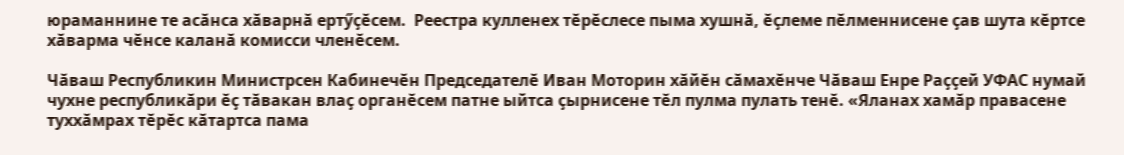юраманнине те асăнса хăварнă ертӳҫĕсем.  Реестра кулленех тĕрĕслесе пыма хушнă, ĕҫлеме пĕлменнисене ҫав шута кĕртсе хăварма чĕнсе каланă комисси членĕсем.

Чăваш Республикин Министрсен Кабинечĕн Председателĕ Иван Моторин хăйĕн сăмахĕнче Чăваш Енре Раҫҫей УФАС нумай чухне республикăри ĕҫ тăвакан влаҫ органĕсем патне ыйтса ҫырнисене тĕл пулма пулать тенĕ. «Яланах хамăр правасене туххăмрах тĕрĕс кăтартса пама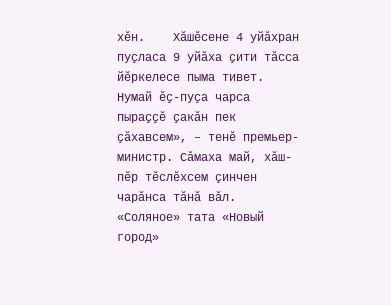хĕн.    Хăшĕсене 4 уйăхран пуҫласа 9 уйăха ҫити тăсса йĕркелесе пыма тивет. Нумай ĕҫ-пуҫа чарса пыраҫҫĕ ҫакăн пек ҫăхавсем», – тенĕ премьер-министр. Сăмаха май, хăш-пĕр тĕслĕхсем ҫинчен чарăнса тăнă вăл. «Соляное» тата «Новый город»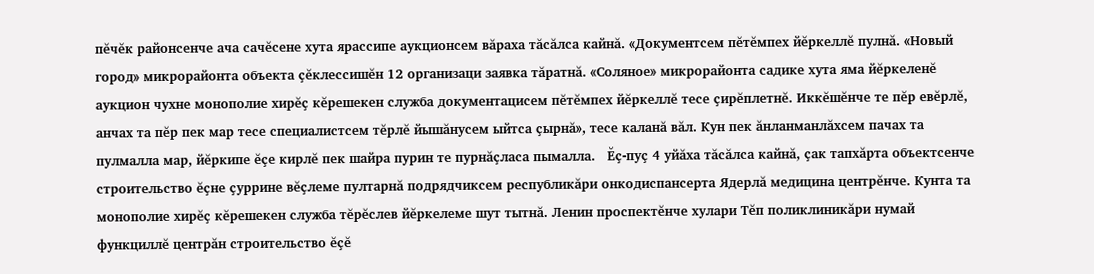пĕчĕк районсенче ача сачĕсене хута ярассипе аукционсем вăраха тăсăлса кайнă. «Документсем пĕтĕмпех йĕркеллĕ пулнă. «Новый город» микрорайонта объекта ҫĕклессишĕн 12 организаци заявка тăратнă. «Соляное» микрорайонта садике хута яма йĕркеленĕ аукцион чухне монополие хирĕҫ кĕрешекен служба документацисем пĕтĕмпех йĕркеллĕ тесе ҫирĕплетнĕ. Иккĕшĕнче те пĕр евĕрлĕ, анчах та пĕр пек мар тесе специалистсем тĕрлĕ йышăнусем ыйтса ҫырнă», тесе каланă вăл. Кун пек ăнланманлăхсем пачах та пулмалла мар, йĕркипе ĕҫе кирлĕ пек шайра пурин те пурнăҫласа пымалла.   Ĕҫ-пуҫ 4 уйăха тăсăлса кайнă, ҫак тапхăрта объектсенче строительство ĕҫне ҫуррине вĕҫлеме пултарнă подрядчиксем республикăри онкодиспансерта Ядерлă медицина центрĕнче. Кунта та монополие хирĕҫ кĕрешекен служба тĕрĕслев йĕркелеме шут тытнă. Ленин проспектĕнче хулари Тĕп поликлиникăри нумай функциллĕ центрăн строительство ĕҫĕ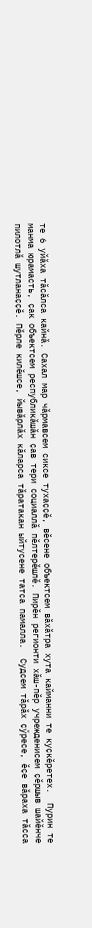те 6 уйăха тăсăлса кайнă. Сахал мар чăрмавсем сиксе тухаҫҫĕ, вĕсене объектсем вăхăтра хута кайманни те куҫкĕретех.  Пурин те манма юрамасть, ҫак объектсем республикăшăн ҫав тери социаллă пĕлтерĕшлĕ. Пирĕн регионти хăш-пĕр учрежденисем ҫĕршыв шайĕнче пилотлă шутланаҫҫĕ. Пĕрле килĕшсе, йывăрлăх кăларса тăратакан ыйтусене татса памалла.  Судсем тăрăх ҫӳресе, ĕҫе вăраха тăсса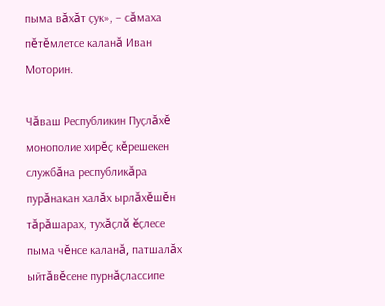пыма вăхăт ҫук», – сăмаха пĕтĕмлетсе каланă Иван Моторин.

Чăваш Республикин Пуҫлăхĕ монополие хирĕҫ кĕрешекен службăна республикăра пурăнакан халăх ырлăхĕшĕн тăрăшарах, тухăҫлă ĕҫлесе пыма чĕнсе каланă, патшалăх ыйтăвĕсене пурнăҫлассипе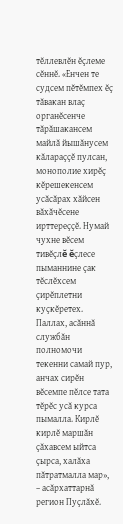тĕллевлĕн ĕҫлеме сĕннĕ. «Енчен те судсем пĕтĕмпех ĕҫ тăвакан влаҫ органĕсенче тăрăшакансем майлă йышăнусем кăлараҫҫĕ пулсан, монополие хирĕҫ кĕрешекенсем усăсăрах хăйсен вăхăчĕсене ирттереҫҫĕ. Нумай чухне вĕсем тивĕҫлĕ ĕҫлесе пыманнине ҫак тĕслĕхсем ҫирĕплетни куҫкĕретех. Паллах, асăннă службăн полномочи текенни самай пур, анчах сирĕн вĕсемпе пĕлсе тата тĕрĕс усă курса пымалла. Кирлĕ кирлĕ маршăн ҫăхавсем ыйтса ҫырса, халăха пăтратмалла мар», – асăрхаттарнă регион Пуҫлăхĕ.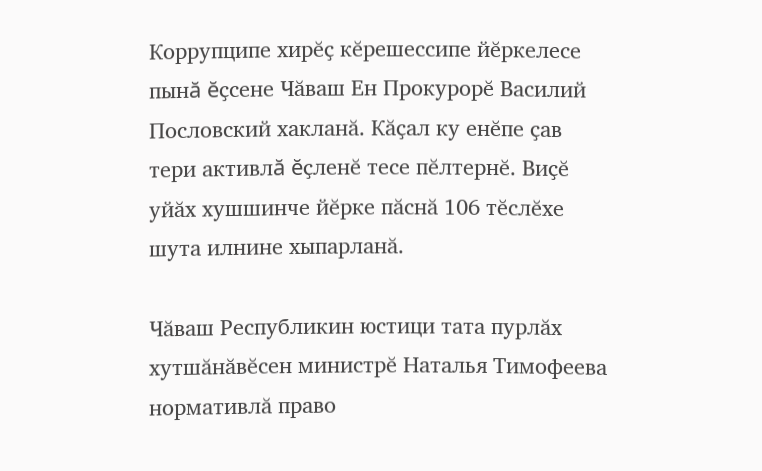Коррупципе хирĕҫ кĕрешессипе йĕркелесе пынă ĕҫсене Чăваш Ен Прокурорĕ Василий Пословский хакланă. Кăҫал ку енĕпе ҫав тери активлă ĕҫленĕ тесе пĕлтернĕ. Виҫĕ уйăх хушшинче йĕрке пăснă 106 тĕслĕхе шута илнине хыпарланă.

Чăваш Республикин юстици тата пурлăх хутшăнăвĕсен министрĕ Наталья Тимофеева нормативлă право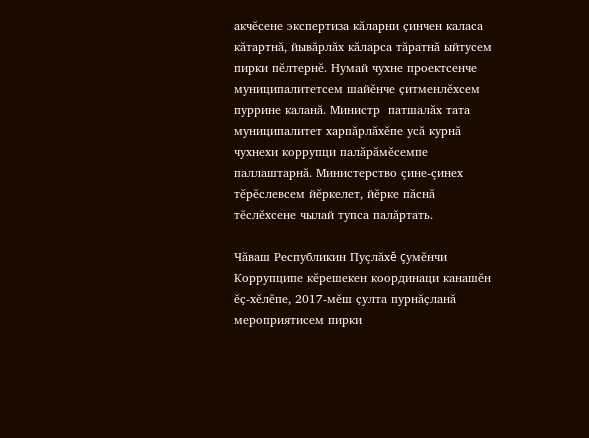акчĕсене экспертиза кăларни ҫинчен каласа кăтартнă, йывăрлăх кăларса тăратнă ыйтусем пирки пĕлтернĕ. Нумай чухне проектсенче муниципалитетсем шайĕнче ҫитменлĕхсем пуррине каланă. Министр  патшалăх тата муниципалитет харпăрлăхĕпе усă курнă чухнехи коррупци палăрăмĕсемпе паллаштарнă. Министерство çине-çинех тĕрĕслевсем йĕркелет, йĕрке пăснă тĕслĕхсене чылай тупса палăртать.

Чăваш Республикин Пуçлăхĕ çумĕнчи Коррупципе кĕрешекен координаци канашĕн  ĕҫ-хĕлĕпе, 2017-мĕш ҫулта пурнăҫланă мероприятисем пирки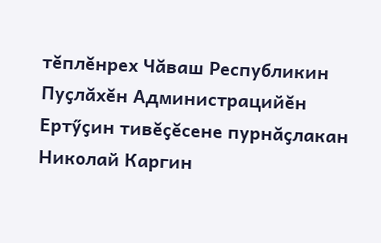тĕплĕнрех Чăваш Республикин Пуҫлăхĕн Администрацийĕн Ертӳҫин тивĕҫĕсене пурнăҫлакан Николай Каргин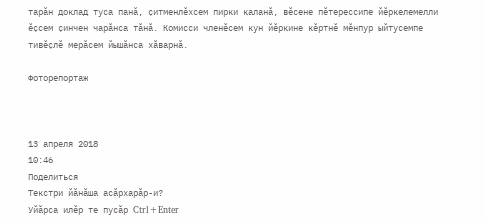тарăн доклад туса панă, ҫитменлĕхсем пирки каланă, вĕсене пĕтерессипе йĕркелемелли ĕҫсем ҫинчен чарăнса тăнă. Комисси членĕсем кун йĕркине кĕртнĕ мĕнпур ыйтусемпе тивĕҫлĕ мерăсем йышăнса хăварнă.

Фоторепортаж



13 апреля 2018
10:46
Поделиться
Текстри йӑнӑша асӑрхарӑр-и?
Уйӑрса илӗр те пусӑр Ctrl+Enter